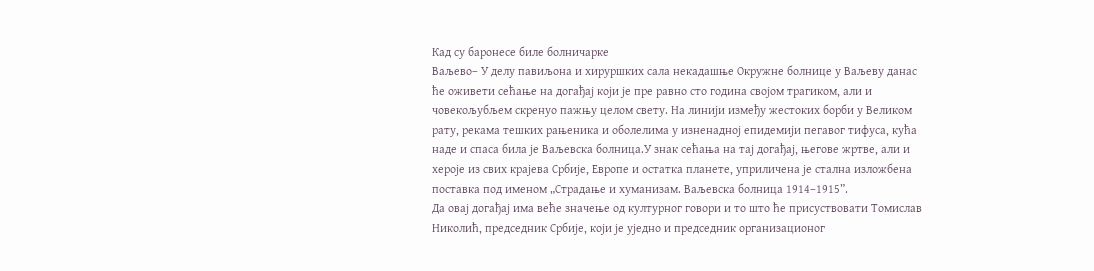Кад су баронесе биле болничарке
Ваљево– У делу павиљона и хируршких сала некадашње Окружне болнице у Ваљеву данас ће оживети сећање на догађај који је пре равно сто година својом трагиком, али и човекољубљем скренуо пажњу целом свету. На линији између жестоких борби у Великом рату, рекама тешких рањеника и оболелима у изненадној епидемији пегавог тифуса, кућа наде и спаса била је Ваљевска болница.У знак сећања на тај догађај, његове жртве, али и хероје из свих крајева Србије, Европе и остатка планете, уприличена је стална изложбена поставка под именом „Страдање и хуманизам. Ваљевска болница 1914–1915”.
Да овај догађај има веће значење од културног говори и то што ће присуствовати Томислав Николић, председник Србије, који је уједно и председник организационог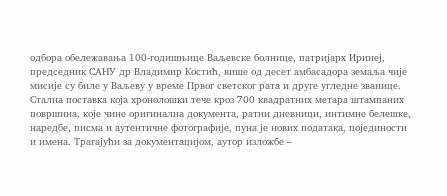одбора обележавања 100-годишњице Ваљевске болнице, патријарх Иринеј, председник САНУ др Владимир Костић, више од десет амбасадора земаља чије мисије су биле у Ваљеву у време Првог светског рата и друге угледне званице.
Стална поставка која хронолошки тече кроз 700 квадратних метара штампаних површина, које чине оригинална документа, ратни дневници, интимне белешке, наредбе, писма и аутентичне фотографије, пуна је нових података, појединости и имена. Трагајући за документацијом, аутор изложбе –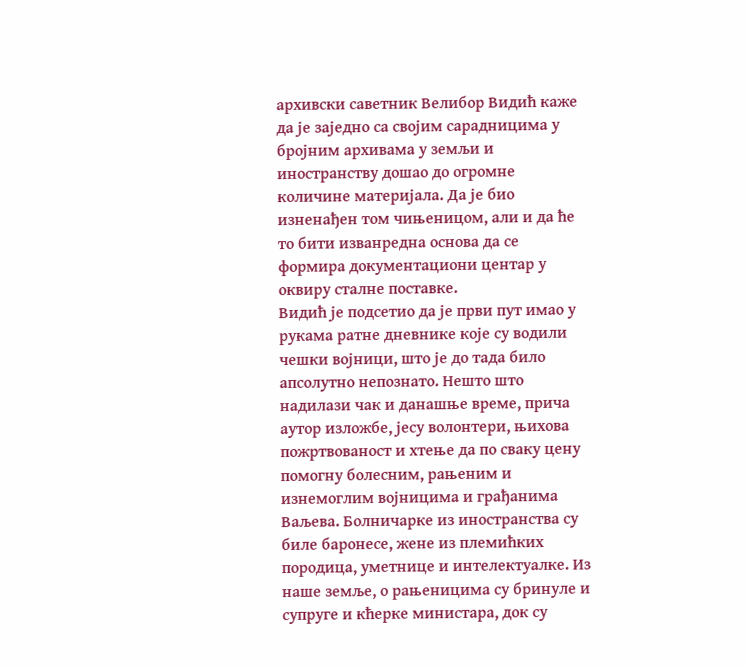архивски саветник Велибор Видић каже да је заједно са својим сарадницима у бројним архивама у земљи и иностранству дошао до огромне количине материјала. Да је био изненађен том чињеницом, али и да ће то бити изванредна основа да се формира документациони центар у оквиру сталне поставке.
Видић је подсетио да је први пут имао у рукама ратне дневнике које су водили чешки војници, што је до тада било апсолутно непознато. Нешто што надилази чак и данашње време, прича аутор изложбе, јесу волонтери, њихова пожртвованост и хтење да по сваку цену помогну болесним, рањеним и изнемоглим војницима и грађанима Ваљева. Болничарке из иностранства су биле баронесе, жене из племићких породица, уметнице и интелектуалке. Из наше земље, о рањеницима су бринуле и супруге и кћерке министара, док су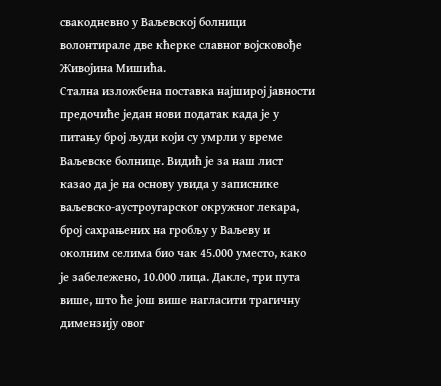свакодневно у Ваљевској болници волонтирале две кћерке славног војсковође Живојина Мишића.
Стална изложбена поставка најширој јавности предочиће један нови податак када је у питању број људи који су умрли у време Ваљевске болнице. Видић је за наш лист казао да је на основу увида у записнике ваљевско-аустроугарског окружног лекара, број сахрањених на гробљу у Ваљеву и околним селима био чак 45.000 уместо, како је забележено, 10.000 лица. Дакле, три пута више, што ће још више нагласити трагичну димензију овог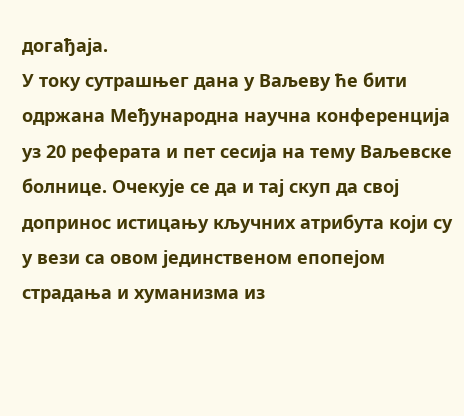догађаја.
У току сутрашњег дана у Ваљеву ће бити одржана Међународна научна конференција уз 20 реферата и пет сесија на тему Ваљевске болнице. Очекује се да и тај скуп да свој допринос истицању кључних атрибута који су у вези са овом јединственом епопејом страдања и хуманизма из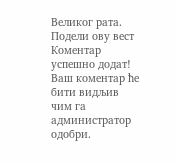Великог рата.
Подели ову вест
Комeнтар успeшно додат!
Ваш комeнтар ћe бити видљив чим га администратор одобри.